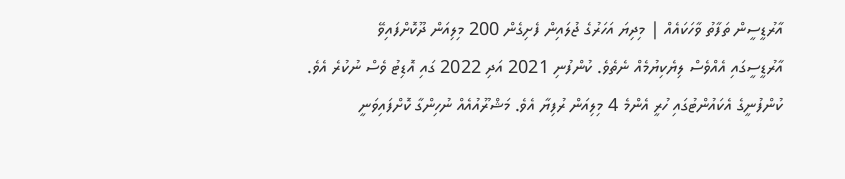އާރުޑީސީން ތަފާތު ވާހަކައެއް | މިދިޔަ އަހަރުގެ ޖުލައިން ފެށިގެން 200 މިލިއަން ދޫކޮށްފައިވޭ
އާރުޑީސީގައި އެއްވެސް ލިޔެކިޔުމެއް ނެތެވެ. ކުންފުނި 2021 އަދި 2022 ގައި އޮޑިޓު ވެސް ނުކުރެ އެވެ. ކުންފުނީގެ އެކައުންޓުގައި ހުރީ އެންމެ 4 މިލިއަން ރުފިޔާ އެވެ. މަޝްރޫއުއެއް ނުހިންގާ ކޮށްފައިވަނީ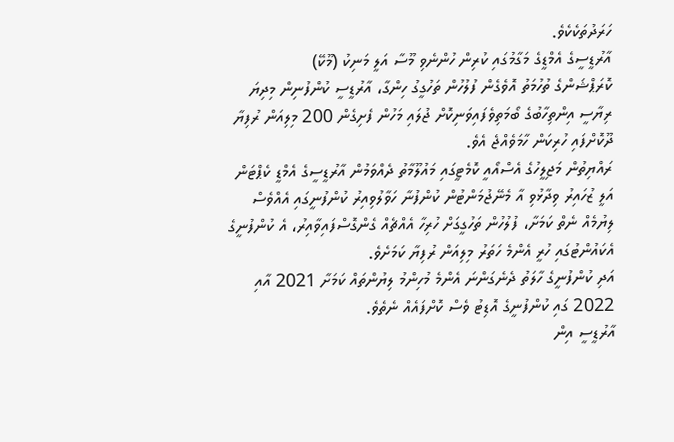ހަރަދުތަކެކެވެ.
އާރުޑީސީގެ އެމްޑީގެ މަގާމުގައި ކުރިން ހުންނެވި މޫސާ އަލީ މަނިކު (މޫކޭ)
ކޮރަޕްޝަންގެ ތުހުމަތު އޮވެގެން ފުލުހުން ތަހުގީގު ހިންގާ، އާރުޑީސީ ކުންފުނިން މިދިޔަ ރިޔާސީ އިންތިހާބުގެ ބޯމަތިވެފައިވަނިކޮށް ޖުލައި މަހުން ފެށިގެން 200 މިލިއަން ރުފިޔާ ދޫކޮށްފައި ހުރިކަން ހާމަވެއްޖެ އެވެ.
ރައްޔިތުން މަޖިލީހުގެ އެސްއޯއީ ކޮމެޓީގައި މައުލޫމާތު ދެއްވަމުން އާރުޑީސީގެ އެމްޑީ ކެޕްޓަން އަލީ ޒުހައިރު ވިދާޅުވި އާ މެނޭޖުމަންޓުން ކުންފުނާ ހަވާލުވިއިރު ކުންފުނީގައި އެއްވެސް ލިޔުމެއް ނެތް ކަމަށާ، ފުލުހުން ތަހުގީގަށް ހުރިހާ އެއްޗެއް ގެންގޮސްފައިވާއިރު، އެ ކުންފުނީގެ އެކައުންޓުގައި ހުރީ އެންމެ ހަތަރު މިލިއަން ރުފިޔާ ކަމަށެވެ.
އަދި ކުންފުނީގެ ހާލަތު ދެނެގަންނަ އެންމެ މުހިންމު ލިޔުންތައް ކަމަށާ 2021 އާއި 2022 ގައި ކުންފުނީގެ އޮޑިޓު ވެސް ކޮށްފައެއް ނެތެވެ.
އާރުޑީސީ އިން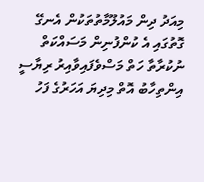މިއަދު ދިން މައުލޫމާތުތަކުން އެނގޭ ގޮތުގައި އެ ކުންފުނިން މަސައްކަތް ނުކުރާތާ ހަތް މަސްވެފައިވާއިރު ރިޔާސީ އިންތިހާބު އޮތް މިދިޔަ އަހަރުގެ ފަހު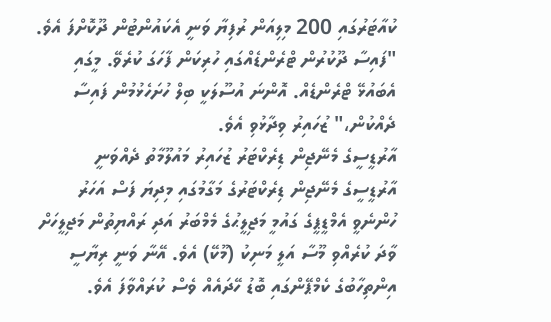ކުއާޓަރުގައި 200 މިލިއަން ރުފިޔާ ވަނީ އެކައުންޓުން ދޫކޮށްފަ އެވެ.
"ފައިސާ ދޫކުރުން ޓްރެންޑެއްގައި ހުރިކަން ފާހަގަ ކުރެވޭ. މީގައި އެބައުޅޭ ޓްރެންޑެއް. އޮންނަ އުސޫލަކީ ބިލް ހުށަހެޅުމުން ފައިސާ ދެއްކުން،" ޒުހައިރު ވިދާޅުވި އެވެ.
އާރުޑީސީގެ މެނޭޖިން ޑިރެކްޓަރު ޒުހައިރު މައުލޫމާތު ދެއްވަނީ
އާރުޑީސީގެ މެނޭޖިން ޑިރެކްޓަރުގެ މަގާމުގައި މިދިޔަ ފަސް އަހަރު ހުންނެވީ އެމްޑީޕީގެ ގައުމީ މަޖިލީޙުގެ މެމްބަރު އަދި ރައްޔިތުން މަޖިލީހަށް ވާދަ ކުރެއްވި މޫސާ އަލީ މަނިކު (މޫކޭ) އެވެ. އޭނާ ވަނީ ރިޔާސީ އިންތިހާބުގެ ކެމްޕޭންގައި ބޮޑު ހޭދައެއް ވެސް ކުރައްވާފަ އެވެ.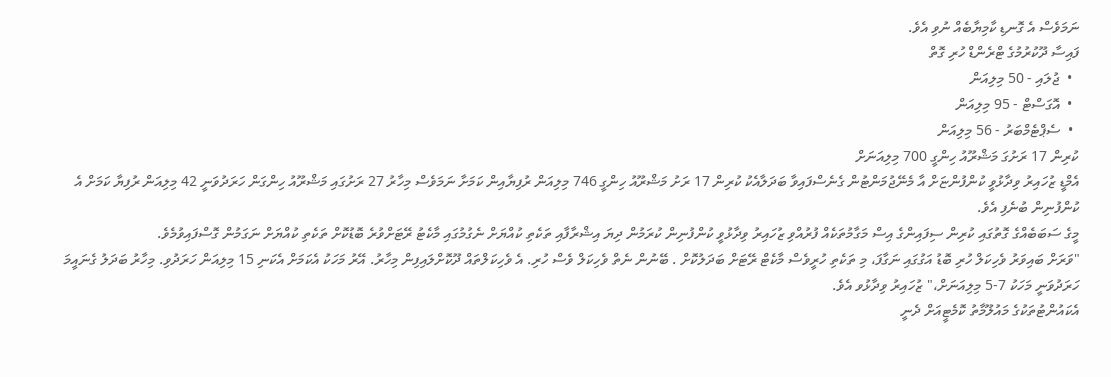ނަމަވެސް އެ ގޮނޑި ކާމިޔާބެއް ނުވި އެވެ.
ފައިސާ ދޫކުރުމުގެ ޓްރެންޑް ހުރި ގޮތް
  •  ޖުލައި - 50 މިލިއަން
  •  އޮގަސްޓް - 95 މިލިއަން
  •  ސެޕްޓެމްބަރު - 56 މިލިއަން
ކުރިން 17 ރަށުގަ މަޝްރޫއު ހިންގީ 700 މިލިއަނަށް
އެމްޑީ ޒުހައިރު ވިދާޅުވީ ކުންފުންޏަށް އާ މެނޭޖުމަންޓުން ގެނެސްފައިވާ ބަދަލާއެކު ކުރިން 17 ރަށު މަޝްރޫއު ހިންގީ 746 މިލިއަން ރުފިޔާއިން ކަމަށާ ނަމަވެސް މިހާރު 27 ރަށުގައި މަޝްރޫއު ހިންގަން ހަރަދުވަނީ 42 މިލިއަން ރުފިޔާ ކަމަށް އެ ކުންފުނިން ބުނެފި އެވެ.
މީގެ ސަބަބެއްގެ ގޮތުގައި ކުރިން ސިފައިންގެ އިސް މަގާމުތަކެއް ފުރުއްވި ޒުހައިރު ވިދާޅުވީ ކުންފުނިން ކުރަމުން ދިޔަ އިޝްރާފާއި ތަކެތި ކުއްޔަށް ނެގުމުގައި މާކެޓު ރޭޓަށްވުރެ ބޮޑުކޮށް ތަކެތި ކުއްޔަށް ނަގަމުން ގޮސްފައިވުމެވެ.
"ވަރަށް ބައިވަރު ވެހިކަލް ހުރި ބޮޑު އަގުގައި ނަގާފަ، މި ތަކެތި ހުރީވެސް މާކެޓް ރޭޓަށް ބަދަލުކޮށް . ބޭނުން ނެތް ވެހިކަލް ވެސް ހުރި. އެ ވެހިކަލްތައް ދޫކޮށްލައިފިން މިހާރު. އޭރު މަހަކު އެކަމަށް އެކަނި 15 މިލިއަން ހަރަދުވި. މިހާރު ބަދަލު ގެނައީމަ ހަރަދުވަނީ މަހަކު 7-5 މިލިއަނަށް،" ޒުހައިރު ވިދާޅުވ އެވެ.
އެކައުންޓުތަކުގެ މައުލޫމާތު ކޮމެޓީއަށް ދެނީ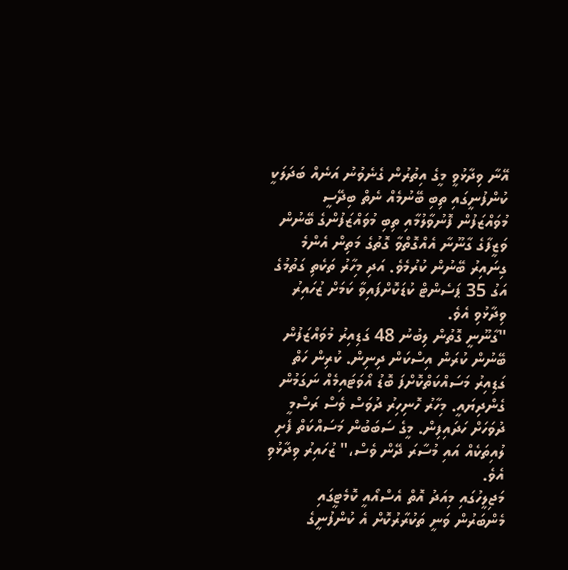އޭނާ ވިދާޅުވީ މީގެ އިތުރުން ގެނެވުނު އަނެއް ބަދަލަކީ ކުންފުނީގައި ތިބި ބޭނުމެއް ނެތް ބިދޭސީ މުވައްޒަފުން ފޮނުވާލުމާއި ތިބި މުވައްޒަފުންގެ ބޭނުން ވަޒީފާގެ ގާނޫނާ އެއްގޮތްވާ ގޮތުގެ މަތިން އެންމެ ގިނައިރު ބޭނުން ކުރުމެވެ. އަދި މިހާރު ތަކެތި ގަތުމުގެ އަގު 35 ޕަސެންޓް ކުޑަކޮށްފައިވާ ކަމަށް ޒުހައިރު ވިދާޅުވި އެވެ.
"ގާނޫނީ ގޮތުން ލިބުނު 48 ގަޑިއިރު މުވައްޒަފުން ބޭނުން ކުރަން އިސްކަން ދިނިން. ކުރިން ހަތް ގަޑިއިރު މަސައްކަތްކޮށްފަ ބޮޑު އޯވަޓައިމެއް ނަގަމުން ގެންދިޔައީ. މިހާރު ހޮނިހިރު ދުވަސް ވެސް ރަސްމީ ދުވަހަށް ހަދައިފިން. މީގެ ސަބަބުން މަސައްކަތް ފެށި ލުއިތަކެއް އައި މުސާރަ ދޭން ވެސް،" ޒުހައިރު ވިދާޅުވި އެވެ.
މަޖިލީހުގައި މިއަދު އޮތް އެސްއޯއީ ކޮމެޓީގައި މެންބަރުން ވަނީ ތަކުރާރުކޮށް އެ ކުންފުނީގެ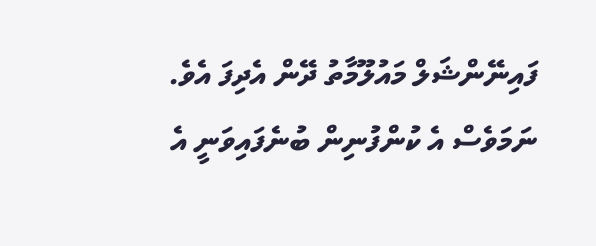ފައިނޭންޝަލް މައުލޫމާތު ދޭން އެދިފަ އެވެ. ނަމަވެސް އެ ކުންފުނިން ބުނެފައިވަނީ އެ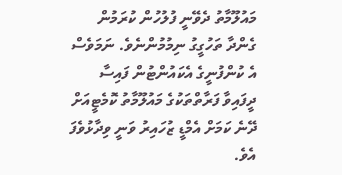މައުލޫމާތު ދެވޭނީ ފުލުހުން ކުރަމުން ގެންދާ ތަހުގީގު ނިމުމުންނެވެ. ނަމަވެސް އެ ކުންފުނީގެ އެކައުންޓުން ފައިސާ ދީފައިވާ ފަރާތްތަކުގެ މައުލޫމާތު ކޮމެޓީއަށް ދޭނެ ކަމަށް އެމްޑީ ޒުހައިރު ވަނީ ވިދާޅުވެފަ އެވެ.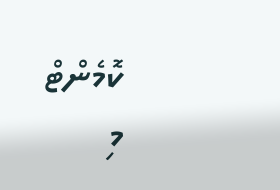ކޮމެންޓް
މި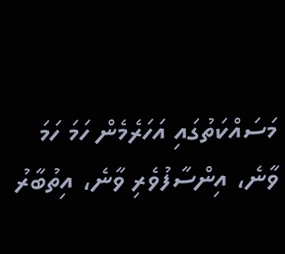މަސައްކަތުގައި އަހަރެމެން ހަމަ ހަމަ ވާނެ، އިންސާފުވެރި ވާނެ، އިތުބާރު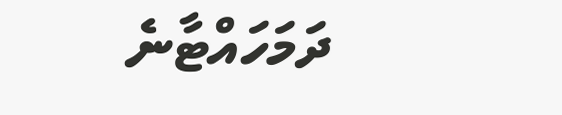ދަމަހައްޓާނެ